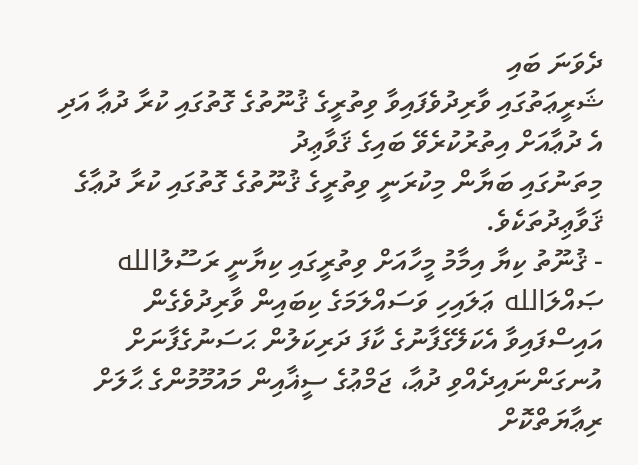ދެވަނަ ބައި
ޝަރީޢަތުގައި ވާރިދުވެފައިވާ ވިތުރީގެ ޤުނޫތުގެ ގޮތުގައި ކުރާ ދުޢާ އަދި އެ ދުޢާއަށް އިތުރުކުރެވޭ ބައިގެ ޤަވާޢިދު
މިތަނުގައި ބަޔާން މިކުރަނީ ވިތުރީގެ ޤުނޫތުގެ ގޮތުގައި ކުރާ ދުޢާގެ ޤަވާޢިދުތަކެވެ.
- ޤުނޫތު ކިޔާ އިމާމު މީހާއަށް ވިތުރީގައި ކިޔާނީ ރަސޫލުالله ޞައްލަالله ޢަލައިހި ވަސައްލަމަގެ ކިބައިން ވާރިދުވެގެން އައިސްފައިވާ އެކަލޭގެފާނުގެ ކާފަ ދަރިކަލުން ޙަސަނުގެފާނަށް އުނގަންނައިދެއްވި ދުޢާ، ޖަމްޢުގެ ސީޣާއިން މައުމޫމުންގެ ޙާލަށް ރިޢާޔަތްކޮށް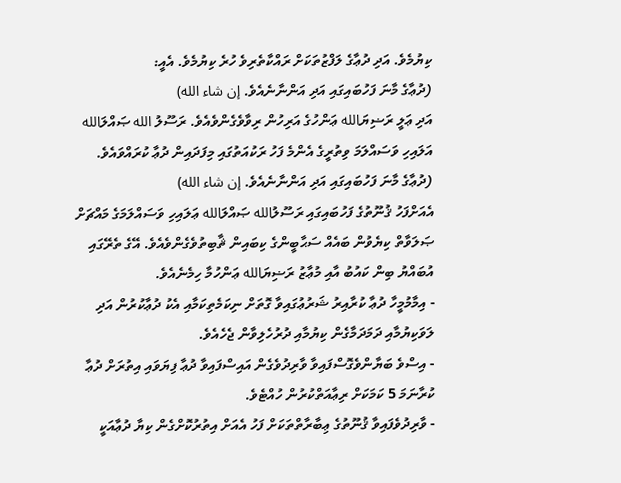ކިޔުމެވެ. އަދި ދުޢާގެ ލަފްޒުތަކަށް ރައްކާތެރިވެ ހުރެ ކިޔުމެވެ. އެއީ:
(ދުޢާގެ މާނަ ފަހުބައިގައި އަދި އަންނާނެއެވެ. إن شاء الله)
އަދި ޢަލީ ރަޟިޔަالله ޢަންހުގެ އަރިހުން ރިވާވެގެންވެއެވެ. ރަސޫލު الله ޞައްލަالله އަލައިހި ވަސައްލަމަ ވިތުރީގެ އެންމެ ފަހު ރަކުއަތުގައި މިފަދައިން ދުޢާ ކުރައްވައެވެ.
(ދުޢާގެ މާނަ ފަހުބައިގައި އަދި އަންނާނެއެވެ. إن شاء الله)
އެއަށްފަހު ޤުނޫތުގެ ފަހުބައިގައި ރަސޫލުالله ޞައްލަالله ޢަލައިހި ވަސައްލަމަގެ މައްޗަށް ޞަލަވާތް ކިޔެވުން ބައެއް ސަޙާބީންގެ ކިބައިން ޘާބިތުވެގެންވެއެވެ. އޭގެ ތެރޭގައި އުބައްޔު ބިން ކައުބު އާއި މުޢާޒު ރަޟިޔަالله ޢަންހުމާ ހިމެނެއެވެ.
- އިމާމުމީހާ ދުޢާ ކުރާއިރު ޝަރުޢުގައިވާ ގޮތަށް ނިކަމެތިކަމާއި އެކު ދުޢާކުރުން އަދި ލަވަކިޔުމާއި ދަމަދަމާގެން ކިޔުމާއި ދުރުހެލިވާން ޖެހެއެވެ.
- އިސްވެ ބަޔާންވެގޮސްފައިވާ ވާރިދުވެގެން އައިސްފައިވާ ދުޢާ ފިޔަވައި އިތުރަށް ދުޢާ ކުރާނަމަ 5 ކަމަކަށް ރިޢާއަތްކުރުން ހުއްޓެވެ.
- ވާރިދުވެފައިވާ ޤުނޫތުގެ ޢިބާރާތްތަކަށް ފަހު އެއަށް އިތުރުކޮށްގެން ކިޔާ ދުޢާއަކީ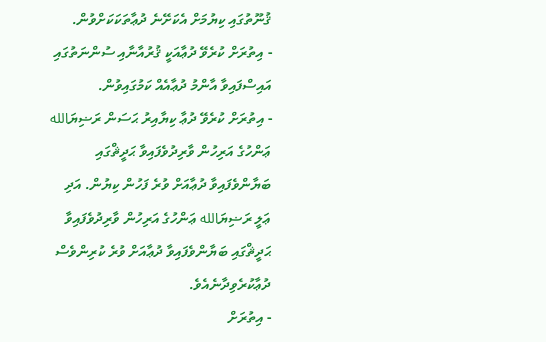ޤުނޫތުގައި ކިޔުމަށް އެކަށޭނެ ދުޢާތަކަކަށްވުން.
- އިތުރަށް ކުރެވޭ ދުޢާއަކީ ޤުރުއާނާއި ސުންނަތުގައި އައިސްފައިވާ އާންމު ދުޢާއެއް ކަމުގައިވުން.
- އިތުރަށް ކުރެވޭ ދުޢާ ކިޔާއިރު ޙަސަން ރަޟިޔަالله ޢަންހުގެ އަރިހުން ވާރިދުވެފައިވާ ޙަދީޘްގައި ބަޔާންވެފައިވާ ދުޢާއަށް ވުރެ ފަހުން ކިޔުން. އަދި ޢަލީ ރަޟިޔަالله ޢަންހުގެ އަރިހުން ވާރިދުވެފައިވާ ޙަދީޘްގައި ބަޔާންވެފައިވާ ދުޢާއަށް ވުރެ ކުރިންވެސް ދުޢާކުރެވިދާނެއެވެ.
- އިތުރަށް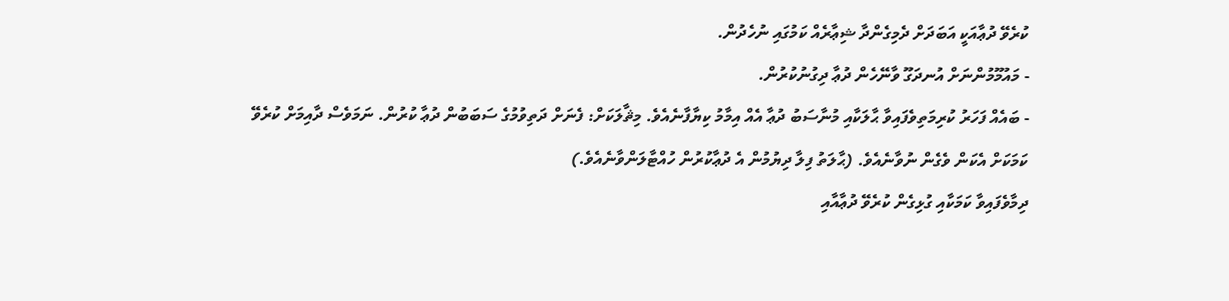ކުރެވޭ ދުޢާއަކީ އަބަދަށް ދެމިގެންދާ ޝިޢާރެއް ކަމުގައި ނުހެދުން.
- މައުމޫމުންނަށް އުނދަގޫ ވާނޭހެން ދުޢާ ދިގުނުކުރުން.
- ބައެއް ފަހަރު ކުރިމަތިވެފައިވާ ޙާލަކާއި މުނާސަބު ދުޢާ އެއް އިމާމު ކިޔާފާނެއެވެ. މިޘާލަކަށް: ފެނަށް ދަތިވުމުގެ ސަބަބުން ދުޢާ ކުރުން. ނަމަވެސް ދާއިމަށް ކުރެވޭ ކަމަކަށް އެކަން ވެގެން ނުވާނެއެވެ. (ޙާލަތު ފިލާ ދިޔުމުން އެ ދުޢާކުރުން ހުއްޓާލަންވާނެއެވެ.)
ދިމާވެފައިވާ ކަމަކާއި ގުޅިގެން ކުރެވޭ ދުޢާއާއި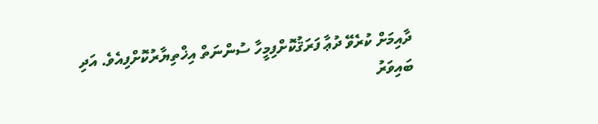ދާއިމަށް ކުރެވޭ ދުޢާ ފަރަޤުކޮށްފިމީހާ ސުންނަތް އިޚްތިޔާރުކޮށްފިއެވެ. އަދި ބައިވަރު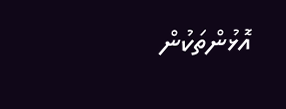އޮޅުންތަކުން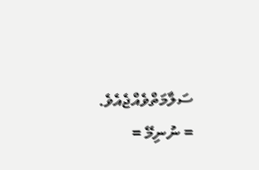ސަލާމަތްވެއްޖެއެވެ.
= ނުނިމޭ =